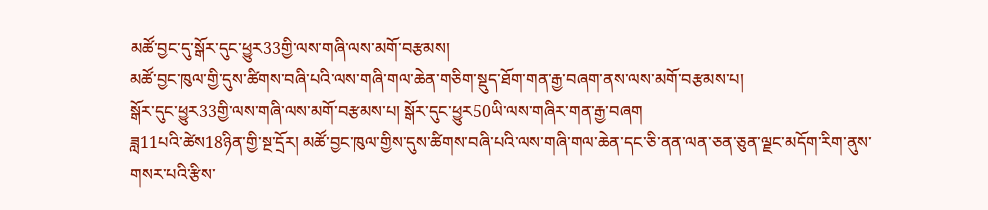མཚོ་བྱང་དུ་སྒོར་དུང་ཕྱུར33གྱི་ལས་གཞི་ལས་མགོ་བརྩམས།
མཚོ་བྱང་ཁུལ་གྱི་དུས་ཚིགས་བཞི་པའི་ལས་གཞི་གལ་ཆེན་གཅིག་སྡུད་ཐོག་གན་རྒྱ་བཞག་ནས་ལས་མགོ་བརྩམས་པ།
སྒོར་དུང་ཕྱུར33གྱི་ལས་གཞི་ལས་མགོ་བརྩམས་པ། སྒོར་དུང་ཕྱུར50ཡི་ལས་གཞིར་གན་རྒྱ་བཞག
ཟླ11པའི་ཚེས18ཉིན་གྱི་སྔ་དྲོར། མཚོ་བྱང་ཁུལ་གྱིས་དུས་ཚིགས་བཞི་པའི་ལས་གཞི་གལ་ཆེན་དང་ཅི་ནན་ལན་ཅན་ཅུན་ལྗང་མདོག་རིག་ནུས་གསར་པའི་རྩིས་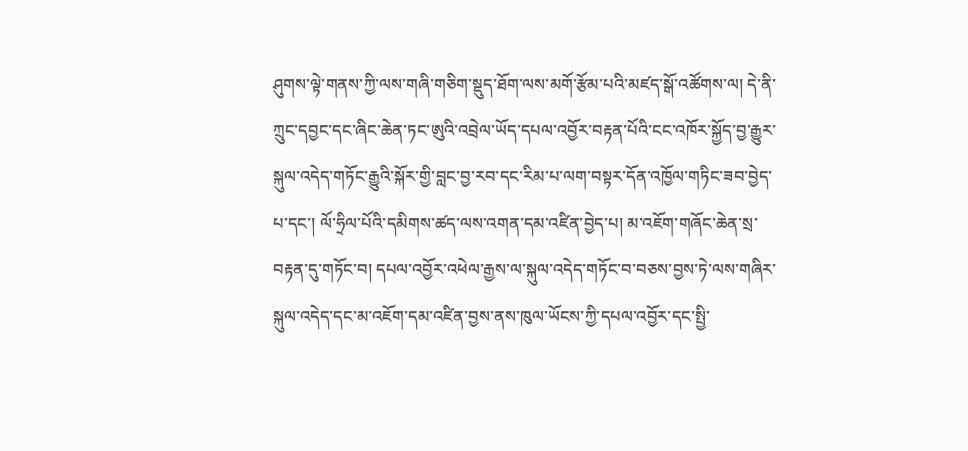ཤུགས་ལྟེ་གནས་ཀྱི་ལས་གཞི་གཅིག་སྡུད་ཐོག་ལས་མགོ་རྩོམ་པའི་མཛད་སྒོ་འཚོགས་ལ། དེ་ནི་ཀྲུང་དབྱང་དང་ཞིང་ཆེན་ཏང་ཨུའི་འབྲེལ་ཡོད་དཔལ་འབྱོར་བརྟན་པོའི་ངང་འཁོར་སྐྱོད་བྱ་རྒྱུར་སྐུལ་འདེད་གཏོང་རྒྱུའི་སྐོར་གྱི་བླང་བྱ་རབ་དང་རིམ་པ་ལག་བསྟར་དོན་འཁྱོལ་གཏིང་ཟབ་བྱེད་པ་དང་། ལོ་ཧྲིལ་པོའི་དམིགས་ཚད་ལས་འགན་དམ་འཛིན་བྱེད་པ། མ་འཇོག་གཞོང་ཆེན་སྲ་བརྟན་དུ་གཏོང་བ། དཔལ་འབྱོར་འཕེལ་རྒྱས་ལ་སྐུལ་འདེད་གཏོང་བ་བཅས་བྱས་ཏེ་ལས་གཞིར་སྐུལ་འདེད་དང་མ་འཇོག་དམ་འཛིན་བྱས་ནས་ཁུལ་ཡོངས་ཀྱི་དཔལ་འབྱོར་དང་སྤྱི་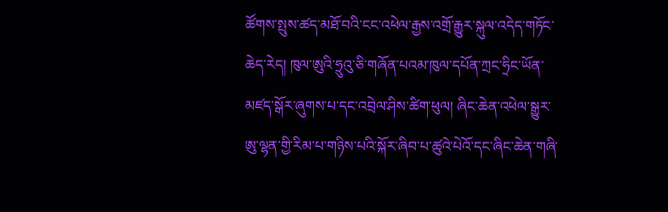ཚོགས་སྤུས་ཚད་མཐོ་བའི་ངང་འཕེལ་རྒྱས་འགྲོ་རྒྱུར་སྐུལ་འདེད་གཏོང་ཆེད་རེད། ཁུལ་ཨུའི་ཧྲུའུ་ཅི་གཞོན་པའམ་ཁུལ་དཔོན་ཀྲང་ཧྲིང་ཡོན་མཛད་སྒོར་ཞུགས་པ་དང་འབྲེལ་ཤིས་ཚིག་ཕུལ། ཞིང་ཆེན་འཕེལ་སྒྱུར་ཨུ་ལྷན་གྱི་རིམ་པ་གཉིས་པའི་སྐོར་ཞིབ་པ་ཚུའེ་པེའོ་དང་ཞིང་ཆེན་གཞི་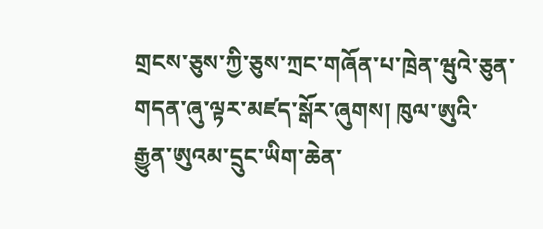གྲངས་ཅུས་ཀྱི་ཅུས་ཀྲང་གཞོན་པ་ཁྲེན་ཝུའེ་ཅུན་གདན་ཞུ་ལྟར་མཛད་སྒོར་ཞུགས། ཁུལ་ཨུའི་རྒྱུན་ཨུའམ་དྲུང་ཡིག་ཆེན་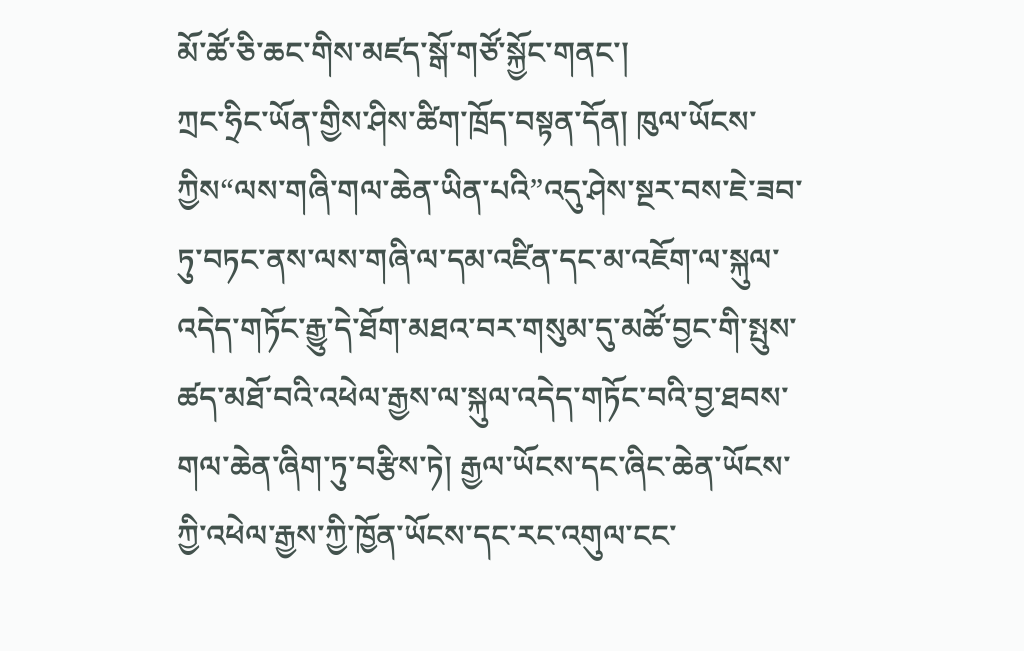མོ་ཚོ་ཅི་ཆང་གིས་མཛད་སྒོ་གཙོ་སྐྱོང་གནང་།
ཀྲང་ཧྲིང་ཡོན་གྱིས་ཤིས་ཚིག་ཁྲོད་བསྟན་དོན། ཁུལ་ཡོངས་ཀྱིས“ལས་གཞི་གལ་ཆེན་ཡིན་པའི”འདུ་ཤེས་སྔར་བས་ཇེ་ཟབ་ཏུ་བཏང་ནས་ལས་གཞི་ལ་དམ་འཛིན་དང་མ་འཇོག་ལ་སྐུལ་འདེད་གཏོང་རྒྱུ་དེ་ཐོག་མཐའ་བར་གསུམ་དུ་མཚོ་བྱང་གི་སྤུས་ཚད་མཐོ་བའི་འཕེལ་རྒྱས་ལ་སྐུལ་འདེད་གཏོང་བའི་བྱ་ཐབས་གལ་ཆེན་ཞིག་ཏུ་བརྩིས་ཏེ། རྒྱལ་ཡོངས་དང་ཞིང་ཆེན་ཡོངས་ཀྱི་འཕེལ་རྒྱས་ཀྱི་ཁྱོན་ཡོངས་དང་རང་འགུལ་ངང་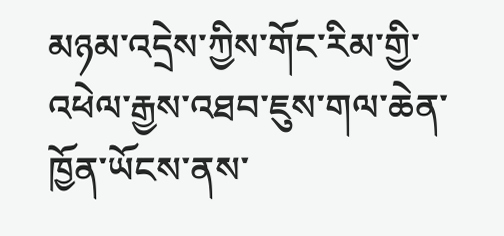མཉམ་འདྲེས་ཀྱིས་གོང་རིམ་གྱི་འཕེལ་རྒྱས་འཐབ་ཇུས་གལ་ཆེན་ཁྱོན་ཡོངས་ནས་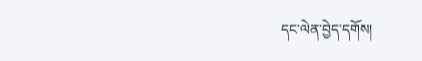དང་ལེན་བྱེད་དགོས།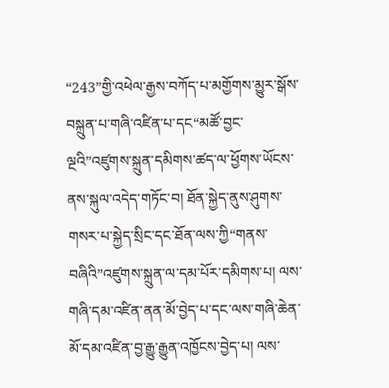“243”གྱི་འཕེལ་རྒྱས་བཀོད་པ་མགྱོགས་མྱུར་སྒོས་བསྐྲུན་པ་གཞི་འཛིན་པ་དང“མཚོ་བྱང་ལྔའི”འཛུགས་སྐྲུན་དམིགས་ཚད་ལ་ཕྱོགས་ཡོངས་ནས་སྐུལ་འདེད་གཏོང་བ། ཐོན་སྐྱེད་ནུས་ཤུགས་གསར་པ་སྐྱེད་སྲིང་དང་ཐོན་ལས་ཀྱི“གནས་བཞིའི”འཛུགས་སྐྲུན་ལ་དམ་པོར་དམིགས་པ། ལས་གཞི་དམ་འཛིན་ནན་མོ་བྱེད་པ་དང་ལས་གཞི་ཆེན་མོ་དམ་འཛིན་བྱ་རྒྱུ་རྒྱུན་འཁྱོངས་བྱེད་པ། ལས་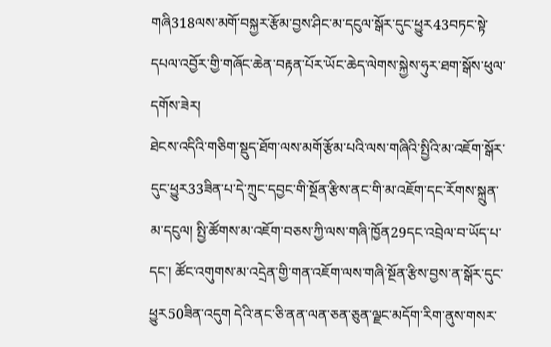གཞི318ལས་མགོ་བསྐྱར་རྩོམ་བྱས་ཤིང་མ་དངུལ་སྒོར་དུང་ཕྱུར43བཏང་སྟེ་དཔལ་འབྱོར་གྱི་གཞོང་ཆེན་བརྟན་པོར་ཡོང་ཆེད་ལེགས་སྐྱེས་ཧུར་ཐག་སྒོས་ཕུལ་དགོས་ཟེར།
ཐེངས་འདིའི་གཅིག་སྡུད་ཐོག་ལས་མགོ་རྩོམ་པའི་ལས་གཞིའི་སྤྱིའི་མ་འཇོག་སྒོར་དུང་ཕྱུར33ཟིན་པ་དེ་ཀྲུང་དབྱང་གི་སྔོན་རྩིས་ནང་གི་མ་འཇོག་དང་རོགས་སྐྲུན་མ་དངུལ། སྤྱི་ཚོགས་མ་འཇོག་བཅས་ཀྱི་ལས་གཞི་ཁྱོན29དང་འབྲེལ་བ་ཡོད་པ་དང་། ཚོང་འགུགས་མ་འདྲེན་གྱི་གན་འཇོག་ལས་གཞི་སྔོན་རྩིས་བྱས་ན་སྒོར་དུང་ཕྱུར50ཟིན་འདུག དེའི་ནང་ཅི་ནན་ལན་ཅན་ཅུན་ལྗང་མདོག་རིག་ནུས་གསར་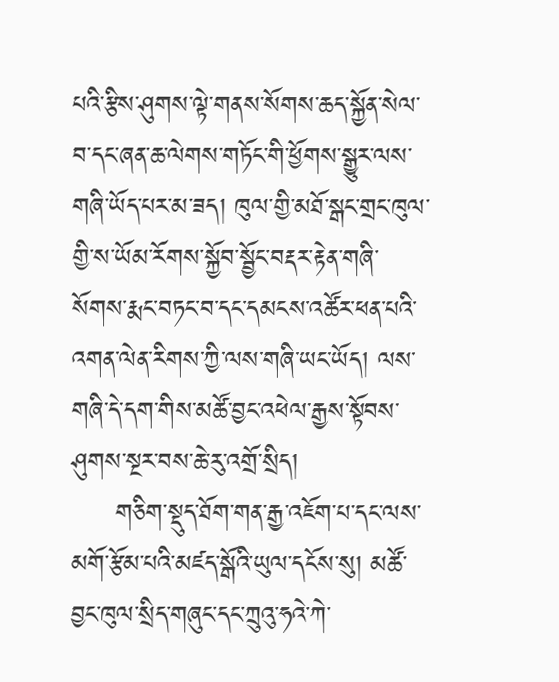པའི་རྩིས་ཤུགས་ལྟེ་གནས་སོགས་ཆད་སྐྱོན་སེལ་བ་དང་ཞན་ཆ་ལེགས་གཏོང་གི་ཕྱོགས་སྒྱུར་ལས་གཞི་ཡོད་པར་མ་ཟད། ཁུལ་གྱི་མཐོ་སྒང་གྲང་ཁུལ་གྱི་ས་ཡོམ་རོགས་སྐྱོབ་སྦྱོང་བརྡར་རྟེན་གཞི་སོགས་རྨང་བཏང་བ་དང་དམངས་འཚོར་ཕན་པའི་འགན་ལེན་རིགས་ཀྱི་ལས་གཞི་ཡང་ཡོད། ལས་གཞི་དེ་དག་གིས་མཚོ་བྱང་འཕེལ་རྒྱས་སྟོབས་ཤུགས་སྔར་བས་ཆེ་རུ་འགྲོ་སྲིད།
     གཅིག་སྡུད་ཐོག་གན་རྒྱ་འཇོག་པ་དང་ལས་མགོ་རྩོམ་པའི་མཛད་སྒོའི་ཡུལ་དངོས་སུ། མཚོ་བྱང་ཁུལ་སྲིད་གཞུང་དང་ཀྲུའུ་ཧའེ་ཀེ་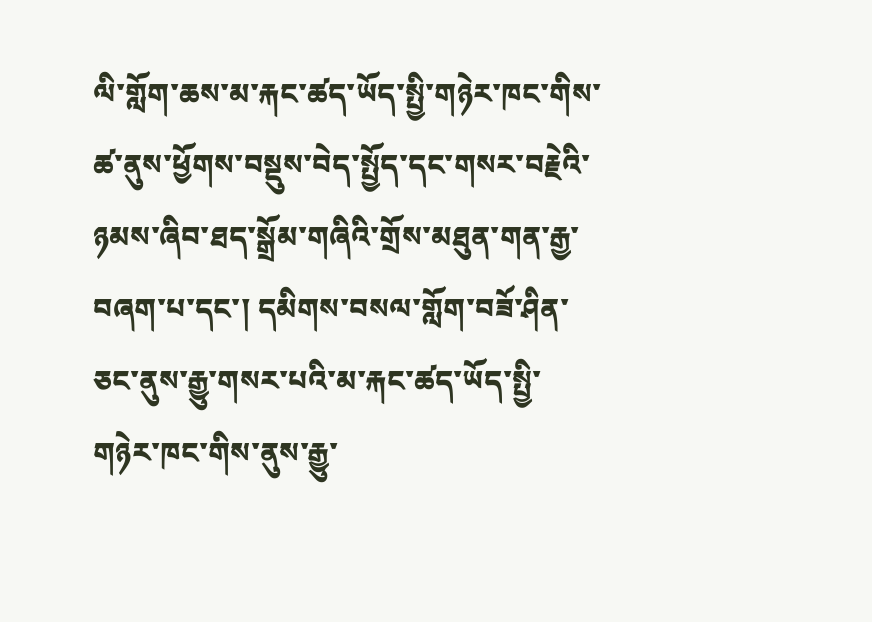ལི་གློག་ཆས་མ་རྐང་ཚད་ཡོད་སྤྱི་གཉེར་ཁང་གིས་ཚ་ནུས་ཕྱོགས་བསྡུས་བེད་སྤྱོད་དང་གསར་བརྗེའི་ཉམས་ཞིབ་ཐད་སྒྲོམ་གཞིའི་གྲོས་མཐུན་གན་རྒྱ་བཞག་པ་དང་། དམིགས་བསལ་གློག་བཟོ་ཤིན་ཅང་ནུས་རྒྱུ་གསར་པའི་མ་རྐང་ཚད་ཡོད་སྤྱི་གཉེར་ཁང་གིས་ནུས་རྒྱུ་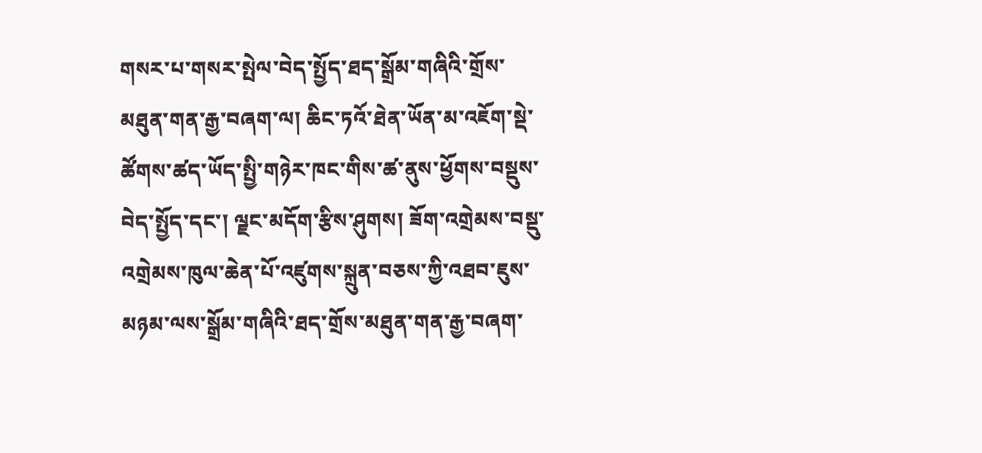གསར་པ་གསར་སྤེལ་བེད་སྤྱོད་ཐད་སྒྲོམ་གཞིའི་གྲོས་མཐུན་གན་རྒྱ་བཞག་ལ། ཆིང་ཏའོ་ཐེན་ཡོན་མ་འཇོག་སྡེ་ཚོགས་ཚད་ཡོད་སྤྱི་གཉེར་ཁང་གིས་ཚ་ནུས་ཕྱོགས་བསྡུས་བེད་སྤྱོད་དང་། ལྗང་མདོག་རྩིས་ཤུགས། ཟོག་འགྲེམས་བསྡུ་འགྲེམས་ཁུལ་ཆེན་པོ་འཛུགས་སྐྲུན་བཅས་ཀྱི་འཐབ་ཇུས་མཉམ་ལས་སྒྲོམ་གཞིའི་ཐད་གྲོས་མཐུན་གན་རྒྱ་བཞག་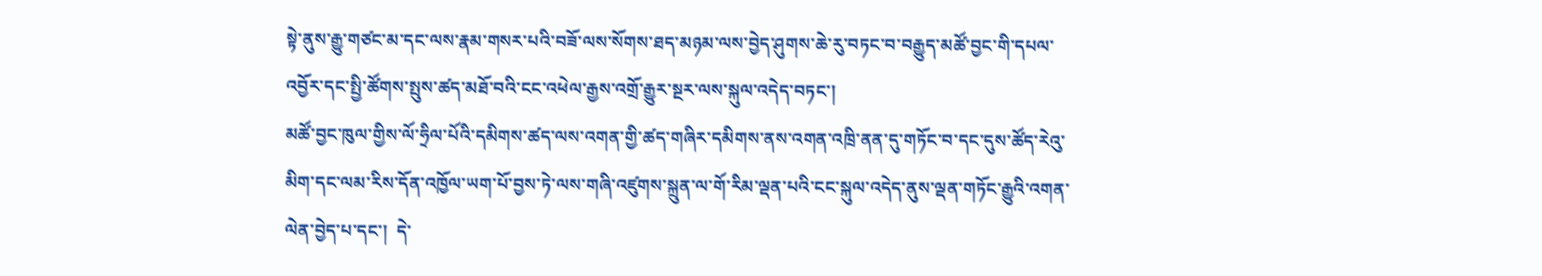སྟེ་ནུས་རྒྱུ་གཙང་མ་དང་ལས་རྣམ་གསར་པའི་བཟོ་ལས་སོགས་ཐད་མཉམ་ལས་བྱེད་ཤུགས་ཆེ་རུ་བཏང་བ་བརྒྱུད་མཚོ་བྱང་གི་དཔལ་འབྱོར་དང་སྤྱི་ཚོགས་སྤུས་ཚད་མཐོ་བའི་ངང་འཕེལ་རྒྱས་འགྲོ་རྒྱུར་སྔར་ལས་སྐུལ་འདེད་བཏང་།
མཚོ་བྱང་ཁུལ་གྱིས་ལོ་ཧྲིལ་པོའི་དམིགས་ཚད་ལས་འགན་གྱི་ཚད་གཞིར་དམིགས་ནས་འགན་འཁྲི་ནན་དུ་གཏོང་བ་དང་དུས་ཚོད་རེའུ་མིག་དང་ལམ་རིས་དོན་འཁྱོལ་ཡག་པོ་བྱས་ཏེ་ལས་གཞི་འཛུགས་སྐྲུན་ལ་གོ་རིམ་ལྡན་པའི་ངང་སྐུལ་འདེད་ནུས་ལྡན་གཏོང་རྒྱུའི་འགན་ལེན་བྱེད་པ་དང་།  དེ་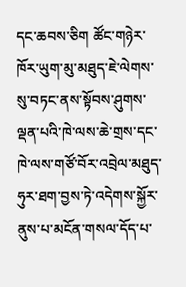དང་ཆབས་ཅིག ཚོང་གཉེར་ཁོར་ཡུག་མུ་མཐུད་ཇེ་ལེགས་སུ་བཏང་ནས་སྟོབས་ཤུགས་ལྡན་པའི་ཁེ་ལས་ཆེ་གྲས་དང་ཁེ་ལས་གཙོ་བོར་འབྲེལ་མཐུད་ཧུར་ཐག་བྱས་ཏེ་འདེགས་སྐྱོར་ནུས་པ་མངོན་གསལ་དོད་པ་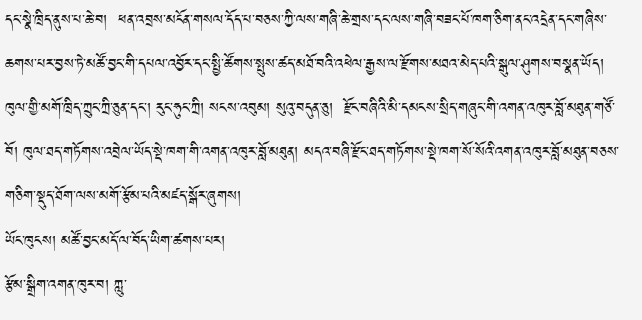དང་སྣེ་ཁྲིད་ནུས་པ་ཆེ་བ།  ཕན་འབྲས་མངོན་གསལ་དོད་པ་བཅས་ཀྱི་ལས་གཞི་ཆེ་གྲས་དང་ལས་གཞི་བཟང་པོ་ཁག་ཅིག་ནང་འདྲེན་དང་གཞིས་ཆགས་པར་བྱས་ཏེ་མཚོ་བྱང་གི་དཔལ་འབྱོར་དང་སྤྱི་ཚོགས་སྤུས་ཚད་མཐོ་བའི་འཕེལ་རྒྱས་ལ་རྫོགས་མཐའ་མེད་པའི་སྒུལ་ཤུགས་བསྣན་ཡོད།
ཁུལ་གྱི་མགོ་ཁྲིད་ཀྲུང་ཀྲི་ཅུན་དང་། རུང་ཧུང་ཀྲི། སངས་འབུམ། སུའུ་བདུན་ཅུ།  རྫོང་བཞིའི་མི་དམངས་སྲིད་གཞུང་གི་འགན་འཁུར་བློ་མཐུན་གཙོ་བོ། ཁུལ་ཐད་གཏོགས་འབྲེལ་ཡོད་སྡེ་ཁག་གི་འགན་འཁུར་བློ་མཐུན། མདའ་བཞི་རྫོང་ཐད་གཏོགས་སྡེ་ཁག་སོ་སོའི་འགན་འཁུར་བློ་མཐུན་བཅས་གཅིག་སྡུད་ཐོག་ལས་མགོ་རྩོམ་པའི་མཛད་སྒོར་ཞུགས།
ཡོང་ཁུངས། མཚོ་བྱང་མདོ་ལ་བོད་ཡིག་ཚགས་པར།
རྩོམ་སྒྲིག་འགན་ཁུར་བ། ཀླུ་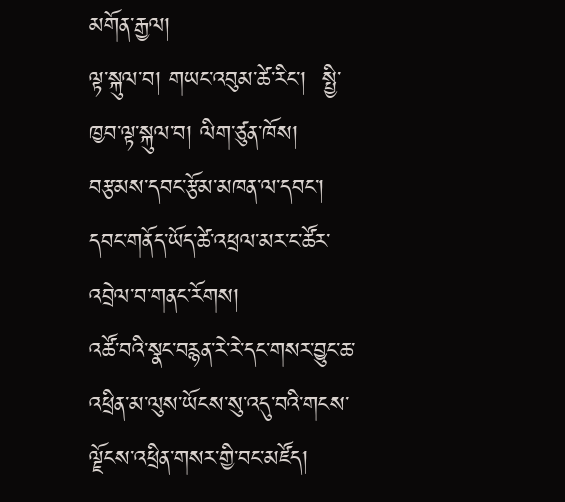མགོན་རྒྱལ།
ལྟ་སྐུལ་བ། གཡང་འབུམ་ཚེ་རིང་།  སྤྱི་ཁྱབ་ལྟ་སྐུལ་བ། ལིག་ཙུན་ཁོས།
བརྩམས་དབང་རྩོམ་མཁན་ལ་དབང་། དབང་གནོད་ཡོད་ཚེ་འཕྲལ་མར་ང་ཚོར་འབྲེལ་བ་གནང་རོགས།
འཚོ་བའི་སྣང་བརྙན་རེ་རེ་དང་གསར་བྱུང་ཆ་འཕྲིན་མ་ལུས་ཡོངས་སུ་འདུ་བའི་གངས་ལྗོངས་འཕྲིན་གསར་གྱི་བང་མཛོད།